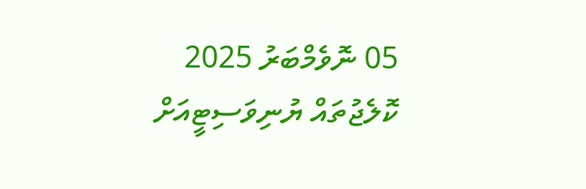05 ނޮވެމްބަރު 2025
ކޮލެޖުތައް ޔުނިވަސިޓީއަށް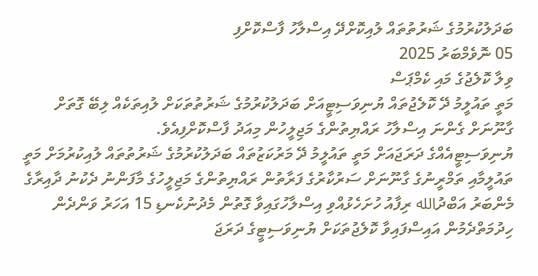ބަދަލުކުރުމުގެ ޝަރުތުތައް ލުއިކޮށްދޭ އިސްލާހު ފާސްކޮށްފި
05 ނޮވެމްބަރު 2025
ވިލާ ކޮލެޖުގެ މައި ކެމްޕަސް
މަތީ ތައުލީމު ދޭ ކޮލެޖުތައް ޔުނިވަސިޓީއަށް ބަދަލުކުރުމުގެ ޝަރުތުތަކަށް ލުއިތަކެއް ލިބޭ ގޮތަށް ގާނޫނަށް ގެންނަ އިސްލާހު ރައްޔިތުންގެ މަޖިލީހުން މިއަދު ފާސްކޮށްފިއެވެ.
ޔުނިވަސިޓީއެއްގެ ދަރަޖައަށް މަތީ ތައުލީމު ދޭ މަރުކަޒުތައް ބަދަލުކުރުމުގެ ޝަރުތުތައް ލުއިކުރުމަށް މަތީ ތައުލީމާއި ތަމްރީނުގެ ގާނޫނަށް ސަރުކާރުގެ ފަރާތުން ރައްޔިތުންގެ މަޖިލީހުގެ މާފަންނު ދެކުނު ދާއިރާގެ މެންބަރު އަބްދުالله ރިފާއު ހުށަހެޅުއްވި އިސްލާހުގައިވާ ގޮތުން މެދުނުކެނޑި 15 އަހަރު ވަންދެން ހިދުމަތްދެމުން އައިސްފައިވާ ކޮލެޖުތަކަށް ޔުނިވަސިޓީގެ ދަރަޖަ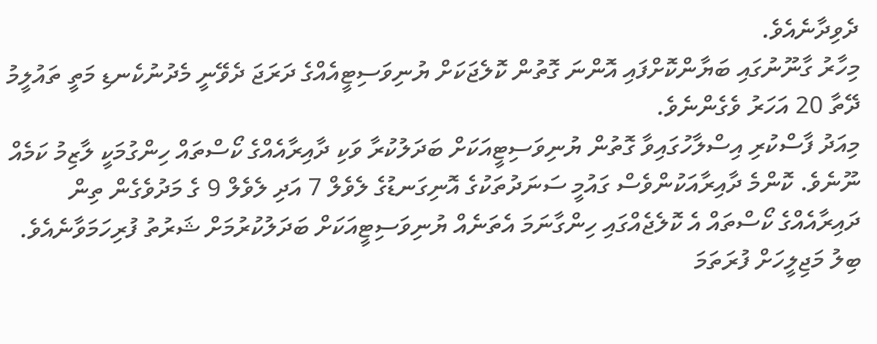ދެވިދާނެއެވެ.
މިހާރު ގާނޫނުގައި ބަޔާންކޮށްފައި އޮންނަ ގޮތުން ކޮލެޖަކަށް ޔުނިވަސިޓީއެއްގެ ދަރަޖަ ދެވޭނީ މެދުނުކެނޑި މަތީ ތައުލީމު ދޭތާ 20 އަހަރު ވެގެންނެވެ.
މިއަދު ފާސްކުރި އިސްލާހުގައިވާ ގޮތުން ޔުނިވަސިޓީއަކަށް ބަދަލުކުރާ ވަކި ދާއިރާއެއްގެ ކޯސްތައް ހިންގުމަކީ ލާޒިމު ކަމެއް ނޫނެވެ. ކޮންމެ ދާއިރާއަކުންވެސް ގައުމީ ސަނަދުތަކުގެ އޮނިގަނޑުގެ ލެވެލް 7 އަދި ލެވެލް 9 ގެ މަދުވެގެން ތިން ދައިރާއެއްގެ ކޯސްތައް އެ ކޮލެޖެއްގައި ހިންގާނަމަ އެތަނެއް ޔުނިވަސިޓީއަކަށް ބަދަލުކުރުމަށް ޝަރުތު ފުރިހަމަވާނެއެވެ.
ބިލު މަޖިލީހަށް ފުރަތަމަ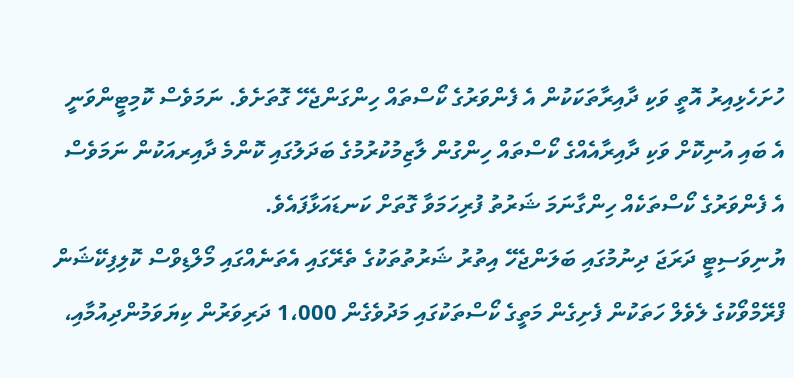ހުށަހެޅިއިރު އޮތީ ވަކި ދާއިރާތަކަކުން އެ ފެންވަރުގެ ކޯސްތައް ހިންގަންޖެހޭ ގޮތަށެވެ. ނަމަވެސް ކޮމިޓީންވަނީ އެ ބައި އުނިކޮށް ވަކި ދާއިރާއެއްގެ ކޯސްތައް ހިންގުން ލާޒިމުކުރުމުގެ ބަދަލުގައި ކޮންމެ ދާއިރއަކުން ނަމަވެސް އެ ފެންވަރުގެ ކޯސްތަކެއް ހިންގާނަމަ ޝަރުތު ފުރިހަމަވާ ގޮތަށް ކަނޑައަޅާފައެވެ.
ޔުނިވަސިޓީ ދަރަޖަ ދިނުމުގައި ބަލަންޖެހޭ އިތުރު ޝަރުތުތަކުގެ ތެރޭގައި އެތަނެއްގައި މޯލްޑިވްސް ކޮލިފިކޭޝަން ފްރޭމްވޯކުގެ ލެވެލް ހަތަކުން ފެށިގެން މަތީގެ ކޯސްތަކުގައި މަދުވެގެން 1،000 ދަރިވަރުން ކިޔަވަމުންދިއުމާއި،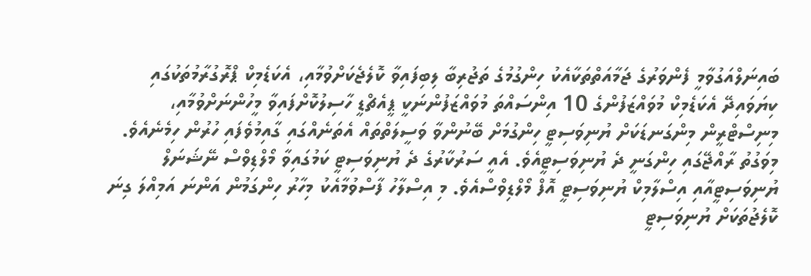ބައިނަލްއަގުވާމީ ފެންވަރުގެ ޖަމާއަތްތަކާއެކު ހިންގުމުގެ ތަޖުރިބާ ލިބިފައިވާ ކޮލެޖެކަށްވުމާއި، އެކަޑެމިކް ޕްރޮގުރާމުތަކުގައި ކިޔަވައިދޭ އެކަޑެމިކް މުވައްޒަފުންގެ 10 އިންސައްތަ މުވައްޒަފުންނަކީ ޕީއެޗްޑީ ހާސިލުކޮށްފައިވާ މީހުންނަށްވުމާއި، މިނިސްޓްރީން މިންގަނޑަކަށް ޔުނިވަސިޓީ ހިންގުމަށް ބޭނުންވާ ވަސީލަތްތައް އެތަނެއްގައި ގާއިމުވެފައި ހުރުން ހިމެނެއެވެ.
މިވަގުތު ރާއްޖޭގައި ހިންގަނީ ދެ ޔުނިވަސިޓީއެވެ. އެއީ ސަރުކާރުގެ ދެ ޔުނިވަސިޓީ ކަމުގައިވާ މޯލްޑިވްސް ނޭޝަނަލް ޔުނިވަސިޓީއާއި އިސްލާމިކް ޔުނިވަސިޓީ އޮފް މޯލްޑިވްސްއެވެ. މި އިސްލާހު ފާސްވުމާއެކު މިހާރު ހިންގަމުން އަންނަ އަމިއްލަ ގިނަ ކޮލެޖުތަކަށް ޔުނިވަސިޓީ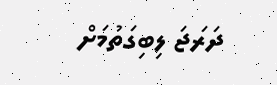ދަރަޖަ ލިބިގަތުމަށް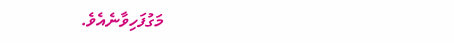މަގުފަހިވާނެއެވެ.